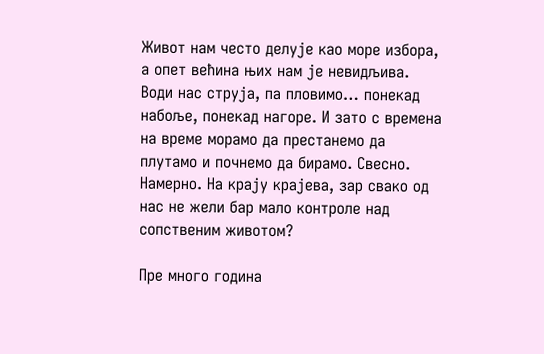Живот нам често делује као море избора, а опет већина њих нам је невидљива. Води нас струја, па пловимо… понекад набоље, понекад нагоре. И зато с времена на време морамо да престанемо да плутамо и почнемо да бирамо. Свесно. Намерно. На крају крајева, зар свако од нас не жели бар мало контроле над сопственим животом?

Пре много година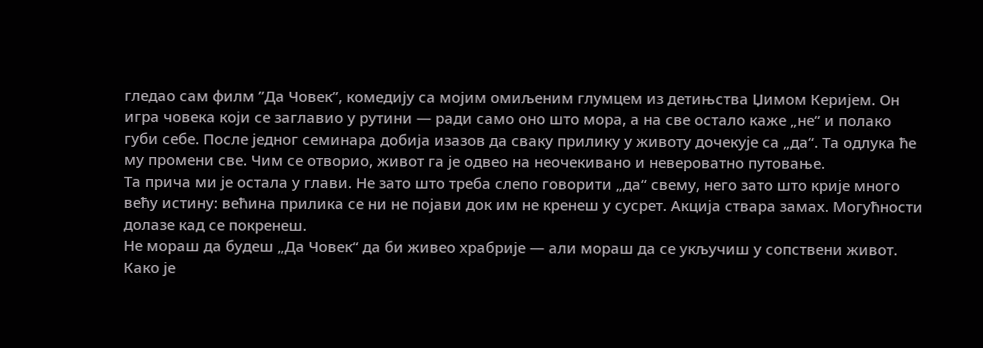гледао сам филм ”Да Човек”, комедију са мојим омиљеним глумцем из детињства Џимом Керијем. Он игра човека који се заглавио у рутини — ради само оно што мора, а на све остало каже „не“ и полако губи себе. После једног семинара добија изазов да сваку прилику у животу дочекује са „да“. Та одлука ће му промени све. Чим се отворио, живот га је одвео на неочекивано и невероватно путовање.
Та прича ми је остала у глави. Не зато што треба слепо говорити „да“ свему, него зато што крије много већу истину: већина прилика се ни не појави док им не кренеш у сусрет. Акција ствара замах. Могућности долазе кад се покренеш.
Не мораш да будеш „Да Човек“ да би живео храбрије — али мораш да се укључиш у сопствени живот. Како је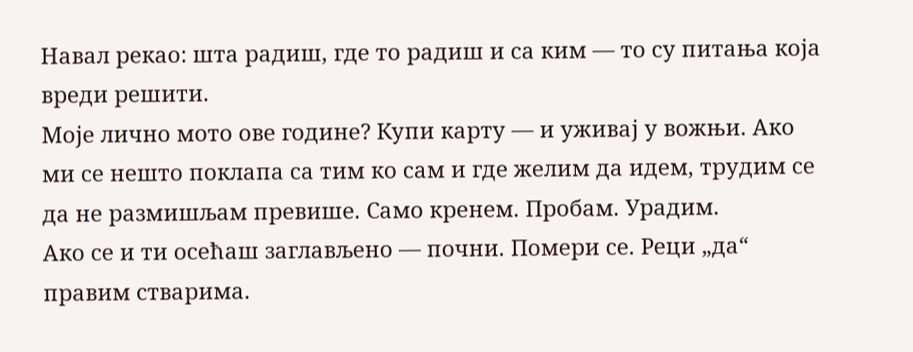Навал рекао: шта радиш, где то радиш и са ким — то су питања која вреди решити.
Моје лично мото ове године? Купи карту — и уживај у вожњи. Ако ми се нешто поклапа са тим ко сам и где желим да идем, трудим се да не размишљам превише. Само кренем. Пробам. Урадим.
Ако се и ти осећаш заглављено — почни. Помери се. Реци „да“ правим стварима.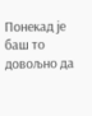Понекад је баш то довољно да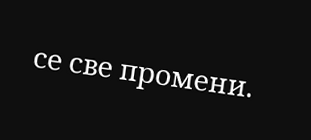се све промени.